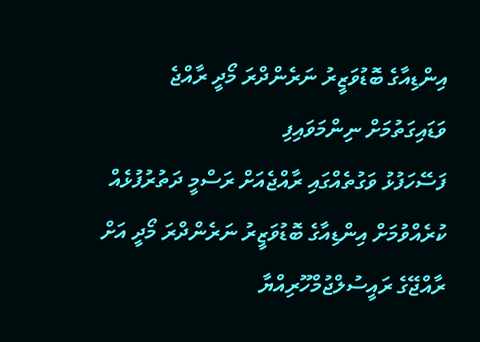އިންޑިއާގެ ބޮޑުވަޒީރު ނަރެންދްރަ މޯދީ ރާއްޖެ ވަޑައިގަތުމަށް ނިންމަވައިފި
ފަސޭހަފުޅު ވަގުތެއްގައި ރާއްޖެއަށް ރަސްމީ ދަތުރުފުޅެއް ކުރެއްވުމަށް އިންޑިއާގެ ބޮޑުވަޒީރު ނަރެންދްރަ މޯދީ އަށް ރާއްޖޭގެ ރައީސުލްޖުމްހޫރިއްޔާ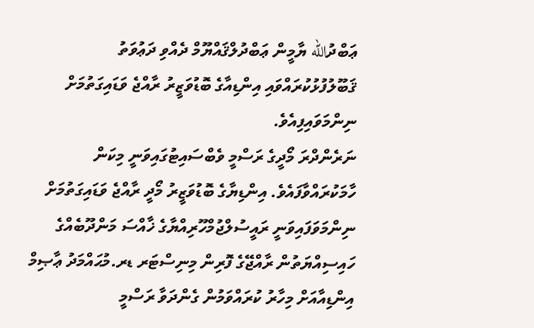ޢަބްދުالله ޔާމީން ޢަބްދުލްޤައްޔޫމް ދެއްވި ދަޢުވަތު ޤަބޫލުފުޅުކުރައްވައި އިންޑިއާގެ ބޮޑުވަޒީރު ރާއްޖެ ވަޑައިގަތުމަށް ނިންމަވައިފިއެވެ.
ނަރެންދްރަ މޯދީގެ ރަސްމީ ވެބްސައިޓުގައިވަނީ މިކަން ހާމަކުރައްވާފައެވެ. އިންޑިޔާގެ ބޮޑުވަޒީރު މޯދީ ރާއްޖެ ވަޑައިގަތުމަށް ނިންމަވަފައިވަނީ ރައީސުލްޖުމްހޫރިއްޔާގެ ޚާއްސަ މަންދޫބެއްގެ ހައިސިއްޔަތުން ރާއްޖޭގެ ފޮރިން މިނިސްޓަރ ޑރ.މުޙައްމަދު ޢާޞިމް އިންޑިއާއަށް މިހާރު ކުރައްވަމުން ގެންދަވާ ރަސްމީ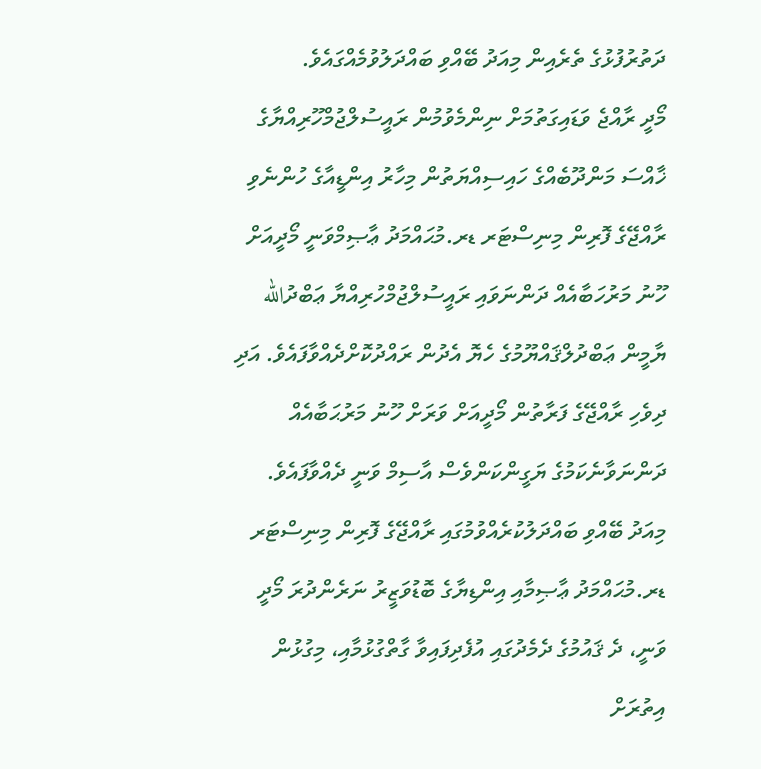ދަތުރުފުޅުގެ ތެރެއިން މިއަދު ބޭއްވި ބައްދަލުވުމެއްގައެވެ.
މޯދީ ރާއްޖެ ވަޑައިގަތުމަށް ނިންމެވުމުން ރައީސުލްޖުމްހޫރިއްޔާގެ ޚާއްސަ މަންދޫބެއްގެ ހައިސިއްޔަތުން މިހާރު އިންޑީއާގެ ހުންނެވި ރާއްޖޭގެ ފޮރިން މިނިސްޓަރ ޑރ.މުޙައްމަދު ޢާޞިމްވަނީ މޯދީއަށް ހޫނު މަރުހަބާއެއް ދަންނަވައި ރައީސުލްޖުމްހުރިއްޔާ ޢަބްދުالله ޔާމީން ޢަބްދުލްޤައްޔޫމުގެ ހެޔޮ އެދުން ރައްދުކޮށްދެއްވާފައެވެ. އަދި ދިވެހި ރާއްޖޭގެ ފަރާތުން މޯދީއަށް ވަރަށް ހޫނު މަރުޙަބާއެއް ދަންނަވާނެކަމުގެ ޔަގީންކަންވެސް އާސިމް ވަނީ ދެއްވާފައެވެ.
މިއަދު ބޭއްވި ބައްދަލުކުރެއްވުމުގައި ރާއްޖޭގެ ފޮރިން މިނިސްޓަރ ޑރ.މުޙައްމަދު ޢާޞިމާއި އިންޑިޔާގެ ބޮޑުވަޒީރު ނަރެންދުރަ މޯދީ ވަނީ، ދެ ޤައުމުގެ ދެމެދުގައި އުފެދިފައިވާ ގާތްގުޅުމާއި، މިގުޅުން އިތުރަށް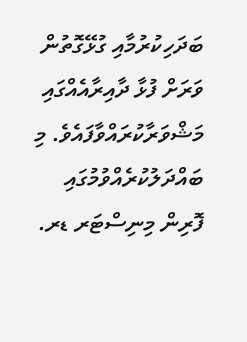ބަދަހިކުރުމާއި ގުޅޭގޮތުން ވަރަށް ފުޅާ ދާއިރާއެއްގައި މަޝްވަރާކުރައްވާފައެވެ. މި ބައްދަލުކުރެއްވުމުގައި ފޮރިން މިނިސްޓަރ ޑރ.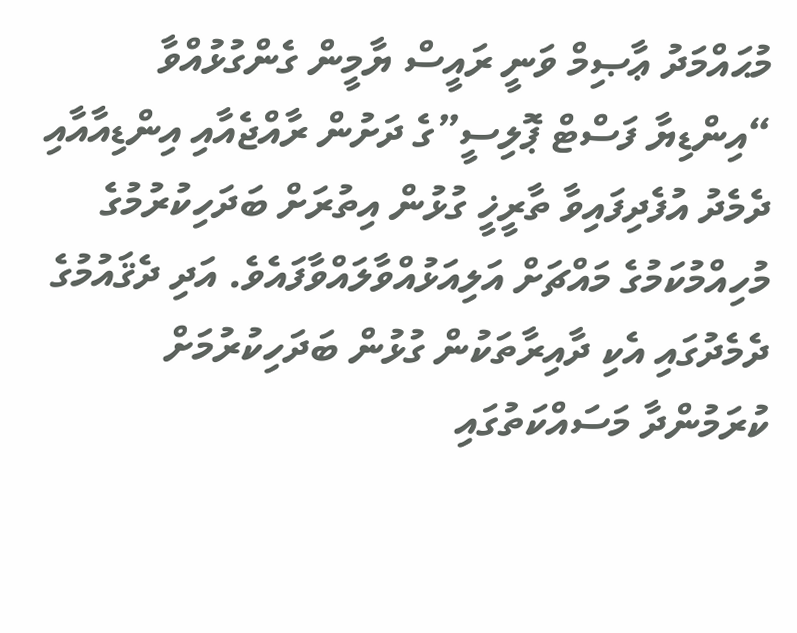މުޙައްމަދު ޢާޞިމް ވަނީ ރައީސް ޔާމީން ގެންގުޅުއްވާ “އިންޑިޔާ ފަސްޓް ޕޮލިސީ”ގެ ދަށުން ރާއްޖެއާއި އިންޑިއާއާއި ދެމެދު އުފެދިފައިވާ ތާރީޚީ ގުޅުން އިތުރަށް ބަދަހިކުރުމުގެ މުހިއްމުކަމުގެ މައްޗަށް އަލިއަޅުއްވާލައްވާފައެވެ. އަދި ދެޤައުމުގެ ދެމެދުގައި އެކި ދާއިރާތަކުން ގުޅުން ބަދަހިކުރުމަށް ކުރަމުންދާ މަސައްކަތުގައި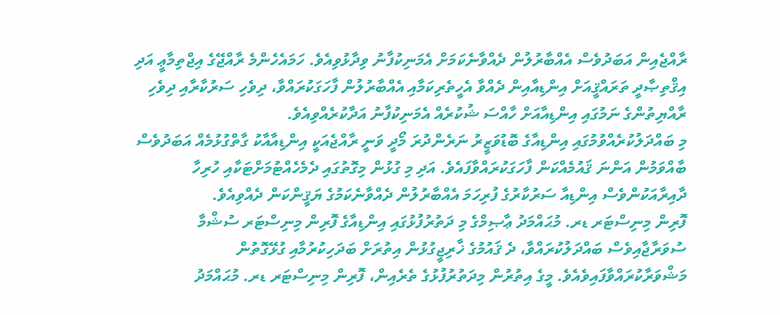ރާއްޖެއިން އަބަދުވެސް އެއްބާރުލުން ދެއްވާނެކަމަށް އެމަނިކުފާނު ވިދާޅުވިއެވެ. ހަމައެހެންމެ ރާއްޖޭގެ އިޖްތިމާޢީ އަދި އިޤްތިޞާދީ ތަރައްޤީއަށް އިންޑިއާއިން ދެއްވާ އެހީތެރިކަމާއި އެއްބާރުލުން ފާހަގަކުރައްވާ، ދިވެހި ސަރުކާރާއި ދިވެހި ރާއްޔިތުންގެ ނަމުގައި އިންޑިއާއަށް ހާއްސަ ޝުކުރެއް އެމަނިކުފާނު އަދާކުރެއްވިއެވެ.
މި ބައްދަލުކުރެއްވުމުގައި އިންޑިއާގެ ބޮޑުވަޒީރު ނަރެންދުރަ މޯދީ ވަނީ ރާއްޖެއަކީ އިންޑިއާއާކު ގާތްގުޅުމެއް އަބަދުވެސް ބާއްވަމުން އަންނަ ޤައުމެއްކަން ފާހަގަކުރައްވާފައެވެ. އަދި މި ގުޅުން މިގޮތުގައި ދެމެހެއްޓުމަށްޓަކާއި ހުރިހާ ދާއިރާއަކުންވެސް އިންޑިއާ ސަރުކާރުގެ ފުރިހަމަ އެއްބާރުލުން ދެއްވާނެކަމުގެ ޔަޤީންކަން ދެއްވިއެވެ.
ފޮރިން މިނިސްޓަރ ޑރ. މުޙައްމަދު ޢާޞިމްގެ މި ދަތުރުފުޅުގައި އިންޑިއާގެ ފޮރިން މިނިސްޓަރ ސުޝްމާ ސުވަރާޖާއިވެސް ބައްދަލުކުރައްވާ، ދެ ޤައުމުގެ ޚާރިޖީގުޅުން އިތުރަށް ބަދަހިކުރުމާއި ގުޅޭގޮތުން މަޝްވަރާކުރައްވާފައިވެއެވެ. މީގެ އިތުރުން މިދަތުރުފުޅުގެ ތެރެއިން، ފޮރިން މިނިސްޓަރ ޑރ. މުޙައްމަދު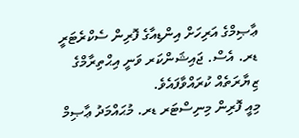ޢާޞިމްގެ އަރިހަށް އިންޑިއާގެ ފޮރިން ސެކްރެޓަރީ ޑރ. އެސް. ޖައިޝަންކަރ ވަނީ އިޙްތިރާމްގެ ޒިޔާރަތެއް ކުރައްވާފައެވެ.
މިއީ ފޮރިން މިނިސްޓަރ ޑރ. މުޙައްމަދު ޢާޞިމް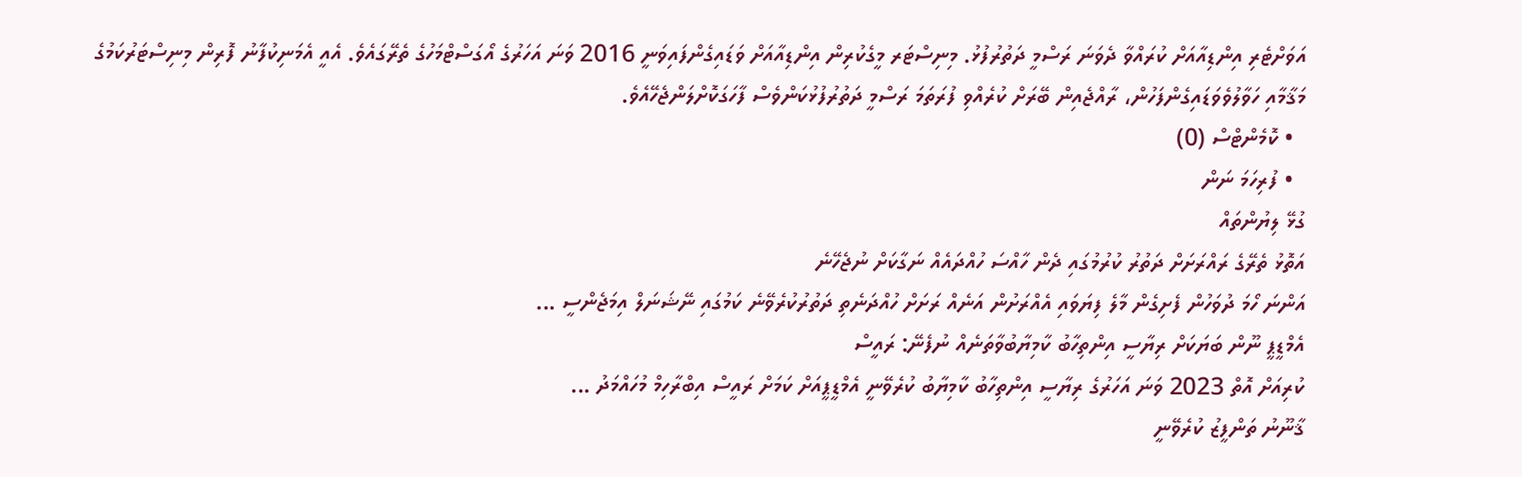އަވަށްޓެރި އިންޑިއާއަށް ކުރައްވާ ދެވަނަ ރަސްމީ ދަތުރުފުޅު. މިނިސްޓަރ މީގެކުރިން އިންޑިއާއަށް ވަޑައިގެންފައިވަނީ 2016 ވަނަ އަހަރުގެ އޯގަސްޓްމަހުގެ ތެރޭގައެވެ. އެއީ އެމަނިކުފާނު ފޮރިން މިނިސްޓަރުކަމުގެ މަޤާމާއި ހަވާލުވެވަޑައިގެންފަހުން، ރާއްޖެއިން ބޭރަށް ކުރެއްވި ފުރަތަމަ ރަސްމީ ދަތުރުފުޅުކަންވެސް ފާހަގަކޮށްލަންޖެހޭއެވެ.
  • ކޮމެންޓްސް (0)
  • ފުރިހަމަ ނަން
ގުޅޭ ލިޔުންތައް
އަތޮޅު ތެރޭގެ ރައްރަށަށް ދަތުރު ކުރުމުގައި ދެން ހާއްސަ ހުއްދައެއް ނަގާކަށް ނުޖެހޭނެ
އަންނަ ހޯމަ ދުވަހުން ފެށިގެން މާލެ ފިޔަވައި އެއްރަށުން އަނެއް ރަށަށް ހުއްދަނެތި ދަތުރުކުރެވޭނެ ކަމުގައި ނޭޝަނަލް އިމަޖެންސީ ...
އެމްޑީޕީ ނޫން ބަޔަކަށް ރިޔާސީ އިންތިހާބު ކާމިޔާބުވާތަނެއް ނުފެނޭ: ރައީސް
ކުރިއަށް އޮތް 2023 ވަނަ އަހަރުގެ ރިޔާސީ އިންތިހާބު ކާމިޔާބު ކުރެވޭނީ އެމްޑީޕީއަށް ކަމަށް ރައީސް އިބްރާހިމް މުހައްމަދު ...
ޤާނޫނު ތަންފީޒު ކުރެވޭނީ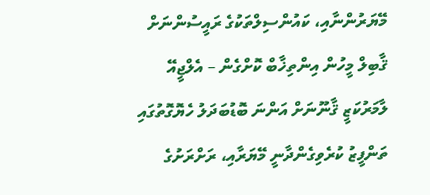މޭޔަރުންނާއި، ކައުންސިލްތަކުގެ ރައީސުންނަށް ޤާބިލް މީހުން އިންތިޚާބް ކޮށްގެން – އެލްޖީއޭ
ލާމަރުކަޒީ ޤާނޫނަށް އަންނަ ބޮޑުބަދަލު ހެޔޮގޮތުގައި ތަންފީޒު ކުރެވިގެންދާނީ މޭޔަރާއި، ރަށްރަށުގެ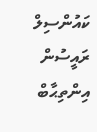ކައުންސިލް ރައީސުން އިންތިޙާބް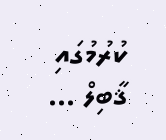ކުރުމުގައި ޤާބިލް ...